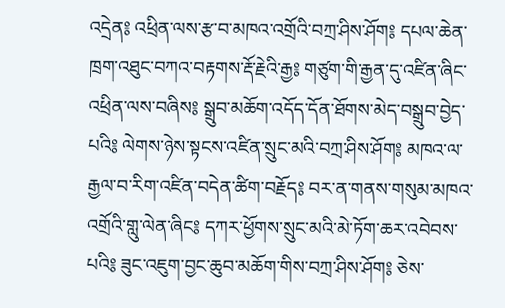འདྲེན༔ འཕྲིན་ལས་རྩ་བ་མཁའ་འགྲོའི་བཀྲ་ཤིས་ཤོག༔ དཔལ་ཆེན་ཁྲག་འཐུང་བཀའ་བརྟགས་རྡོ་རྗེའི་རྒྱ༔ གཙུག་གི་རྒྱན་དུ་འཛིན་ཞིང་འཕྲིན་ལས་བཞིས༔ སྒྲུབ་མཆོག་འདོད་དོན་ཐོགས་མེད་བསྒྲུབ་བྱེད་པའི༔ ལེགས་ཉེས་སྟངས་འཛིན་སྲུང་མའི་བཀྲ་ཤིས་ཤོག༔ མཁའ་ལ་རྒྱལ་བ་རིག་འཛིན་བདེན་ཚིག་བརྗོད༔ བར་ན་གནས་གསུམ་མཁའ་འགྲོའི་གླུ་ལེན་ཞིང༔ དཀར་ཕྱོགས་སྲུང་མའི་མེ་ཏོག་ཆར་འབེབས་པའི༔ ཟུང་འཇུག་བྱང་ཆུབ་མཆོག་གིས་བཀྲ་ཤིས་ཤོག༔ ཅེས་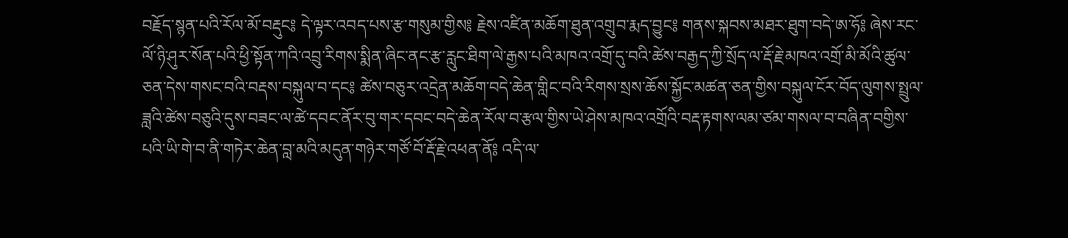བརྗོད་སྙན་པའི་རོལ་མོ་བརྡུང༔ དེ་ལྟར་འབད་པས་རྩ་གསུམ་གྱིས༔ རྗེས་འཛིན་མཆོག་ཐུན་འགྲུབ་རྨད་བྱུང༔ གནས་སྐབས་མཐར་ཐུག་བདེ་ཨ་ཧོ༔ ཞེས་རང་ལོ་ཉི་ཤུར་སོན་པའི་ཕྱི་སྟོན་ཀའི་འབྲུ་རིགས་སྨིན་ཞིང་ནང་རྩ་རླུང་ཐིག་ལེ་རྒྱས་པའི་མཁའ་འགྲོ་དུ་བའི་ཚེས་བརྒྱད་ཀྱི་སྲོད་ལ་རྡོ་རྗེ་མཁའ་འགྲོ་མི་མོའི་ཚུལ་ཅན་དེས་གསང་བའི་བརྡས་བསྐུལ་བ་དང༔ ཚེས་བཅུར་འདྲེན་མཆོག་བདེ་ཆེན་གླིང་བའི་རིགས་སྲས་ཆོས་སྐྱོང་མཚན་ཅན་གྱིས་བསྐུལ་ངོར་བོད་ལུགས་སྤྲུལ་ཟླའི་ཚེས་བཅུའི་དུས་བཟང་ལ་ཚེ་དབང་ནོར་བུ་གར་དབང་བདེ་ཆེན་རོལ་བ་རྩལ་གྱིས་ཡེ་ཤེས་མཁའ་འགྲོའི་བརྡ་རྟགས་ལམ་ཙམ་གསལ་བ་བཞིན་བགྱིས་པའི་ཡི་གེ་བ་ནི་གཏེར་ཆེན་བླ་མའི་མདུན་གཉེར་གཙོ་བོ་རྡོ་རྗེ་འཕན་ནོ༔ འདི་ལ་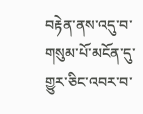བརྟེན་ནས་འདུ་བ་གསུམ་པོ་མངོན་དུ་གྱུར་ཅིང་འབར་བ་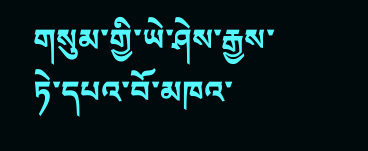གསུམ་གྱི་ཡེ་ཤེས་རྒྱས་ཏེ་དཔའ་བོ་མཁའ་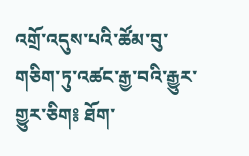འགྲོ་འདུས་པའི་ཚོམ་བུ་གཅིག་ཏུ་འཚང་རྒྱ་བའི་རྒྱུར་གྱུར་ཅིག༔ ཐོག་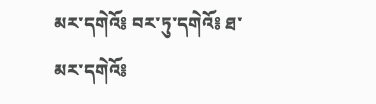མར་དགེའོ༔ བར་ཏུ་དགེའོ༔ ཐ་མར་དགེའོ༔